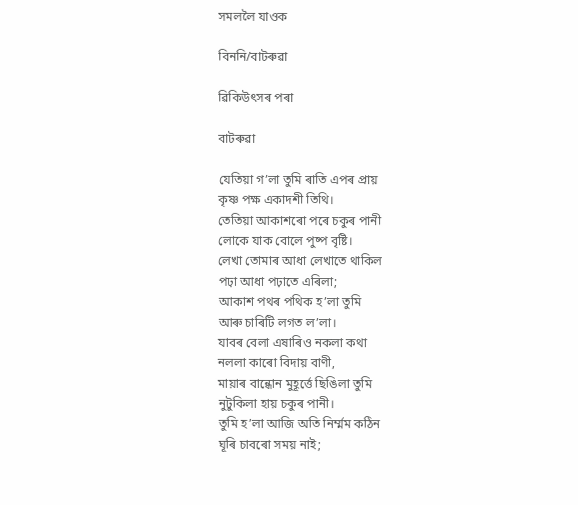সমললৈ যাওক

বিননি/বাটৰুৱা

ৱিকিউৎসৰ পৰা

বাটৰুৱা

যেতিয়া গ’লা তুমি ৰাতি এপৰ প্ৰায়
কৃষ্ণ পক্ষ একাদশী তিথি।
তেতিয়া আকাশৰো পৰে চকুৰ পানী
লোকে যাক বোলে পুষ্প বৃষ্টি।
লেখা তোমাৰ আধা লেখাতে থাকিল
পঢ়া আধা পঢ়াতে এৰিলা;
আকাশ পথৰ পথিক হ’লা তুমি
আৰু চাৰিটি লগত ল’লা।
যাবৰ বেলা এষাৰিও নকলা কথা
নললা কাৰো বিদায় বাণী,
মায়াৰ বান্ধোন মুহূৰ্ত্তে ছিঙিলা তুমি
নুটুকিলা হায় চকুৰ পানী।
তুমি হ’লা আজি অতি নিৰ্ম্মম কঠিন
ঘূৰি চাবৰো সময় নাই;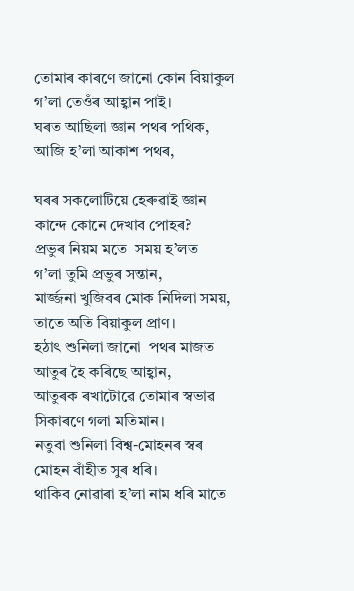তোমাৰ কাৰণে জানো কোন বিয়াকুল
গ’লা তেওঁৰ আহ্বান পাই।
ঘৰত আছিলা জ্ঞান পথৰ পথিক,
আজি হ’লা আকাশ পথৰ,

ঘৰৰ সকলোটিয়ে হেৰুৱাই জ্ঞান
কান্দে কোনে দেখাব পোহৰ?
প্ৰভুৰ নিয়ম মতে  সময় হ’লত
গ’লা তুমি প্ৰভুৰ সন্তান,
মাৰ্জ্জনা খুজিবৰ মোক নিদিলা সময়,
তাতে অতি বিয়াকুল প্ৰাণ।
হঠাৎ শুনিলা জানো  পথৰ মাজত
আতুৰ হৈ কৰিছে আহ্বান,
আতুৰক ৰখাটোৱে তোমাৰ স্বভাৱ
সিকাৰণে গলা মতিমান।
নতুবা শুনিলা বিশ্ব-মোহনৰ স্বৰ
মোহন বাঁহীত সুৰ ধৰি।
থাকিব নোৱাৰা হ’লা নাম ধৰি মাতে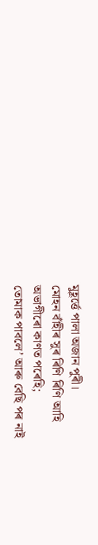মুহূৰ্ত্তে পালা অজান পুৰী।
মোহন বাঁহীৰ সুৰ ৰিণি ৰিণি আহি
অভাগীৰো কাণত পৰেহি;
তোমাক পাবলে’ আৰু বেছি পৰ নাই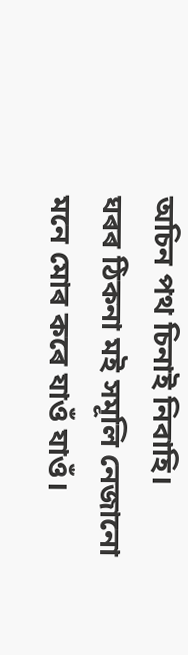অচিন পথ চিনাই নিবাহি।
ঘৰৰ ঠিকনা ম‍ই সমূলি নেজানো
মনে মোৰ কৰে যাওঁ যাওঁ।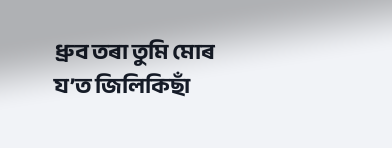ধ্ৰুব তৰা তুমি মোৰ য’ত জিলিকিছাঁ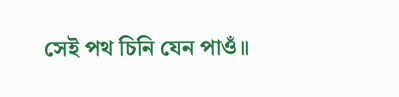সেই পথ চিনি যেন পাওঁ॥